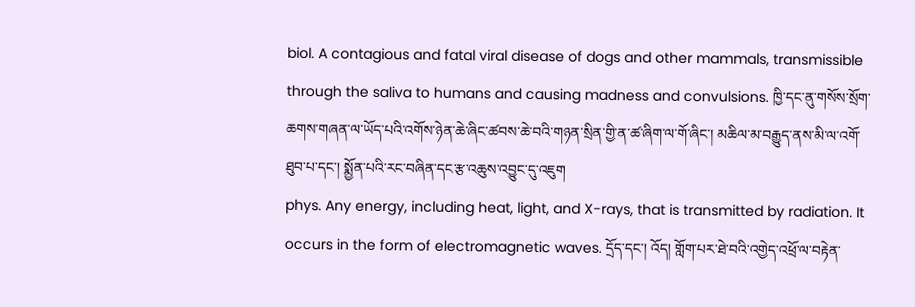biol. A contagious and fatal viral disease of dogs and other mammals, transmissible through the saliva to humans and causing madness and convulsions. ཁྱི་དང་ནུ་གསོས་སྲོག་ཆགས་གཞན་ལ་ཡོད་པའི་འགོས་ཉེན་ཆེ་ཞིང་ཚབས་ཆེ་བའི་གཉན་སྲིན་གྱི་ན་ཚ་ཞིག་ལ་གོ་ཞིང་། མཆིལ་མ་བརྒྱུད་ནས་མི་ལ་འགོ་ཐུབ་པ་དང་། སྨྱོན་པའི་རང་བཞིན་དང་རྩ་འཆུས་འབྱུང་དུ་འཇུག
phys. Any energy, including heat, light, and X-rays, that is transmitted by radiation. It occurs in the form of electromagnetic waves. དྲོད་དང་། འོད། གློག་པར་ཐེ་བའི་འགྱེད་འཕྲོ་ལ་བརྟེན་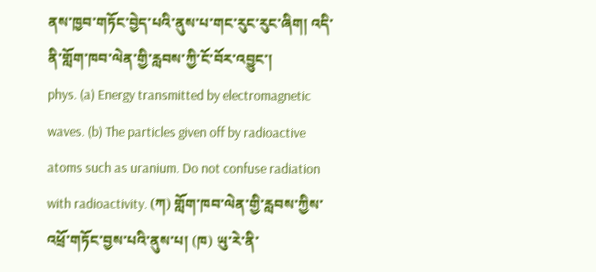ནས་ཁྱབ་གཏོང་བྱེད་པའི་ནུས་པ་གང་རུང་རུང་ཞིག། འདི་ནི་གློག་ཁབ་ལེན་གྱི་རླབས་ཀྱི་ངོ་བོར་འབྱུང་།
phys. (a) Energy transmitted by electromagnetic waves. (b) The particles given off by radioactive atoms such as uranium. Do not confuse radiation with radioactivity. (ཀ) གློག་ཁབ་ལེན་གྱི་རླབས་ཀྱིས་འཕྲོ་གཏོང་བྱས་པའི་ནུས་པ། (ཁ) ཡུ་རེ་ནི་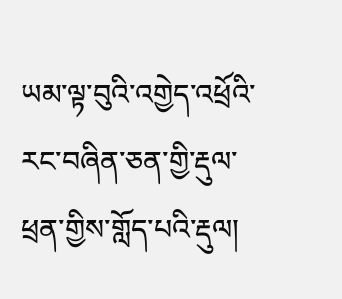ཡམ་ལྟ་བུའི་འགྱེད་འཕྲོའི་རང་བཞིན་ཅན་གྱི་རྡུལ་ཕྲན་གྱིས་གློད་པའི་རྡུལ།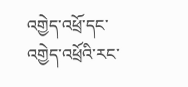འགྱེད་འཕྲོ་དང་འགྱེད་འཕྲོའི་རང་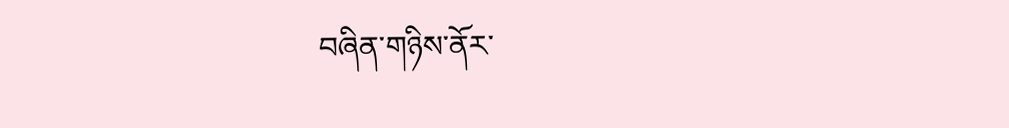བཞིན་གཉིས་ནོར་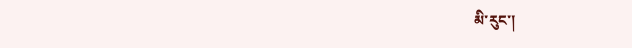མི་རུང་།